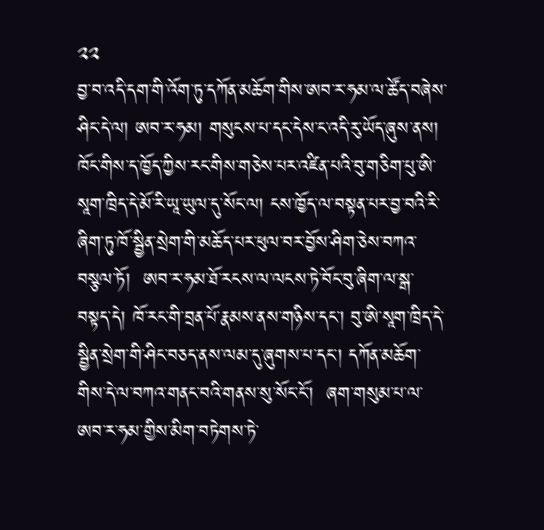༢༢
བྱ་བ་འདི་དག་གི་འོག་ཏུ་དཀོན་མཆོག་གིས་ཨབ་ར་ཧམ་ལ་ཚོད་བཞེས་ཤིང་དེ་ལ། ཨབ་ར་ཧམ། གསུངས་པ་དང་དེས་ང་འདི་རུ་ཡོད་ཞུས་ནས།  ཁོང་གིས་ད་ཁྱོད་ཀྱིས་རང་གིས་གཅེས་པར་འཛིན་པའི་བུ་གཅིག་པུ་ཨི་སཱག་ཁྲིད་དེ་མོ་རི་ཡཱ་ཡུལ་དུ་སོང་ལ། ངས་ཁྱོད་ལ་བསྟན་པར་བྱ་བའི་རི་ཞིག་ཏུ་ཁོ་སྦྱིན་སྲེག་གི་མཆོད་པར་ཕུལ་བར་བྱོས་ཤིག་ཅེས་བཀའ་བསྩལ་ཏོ།  ཨབ་ར་ཧམ་ཐོ་རངས་ལ་ལངས་ཏེ་བོང་བུ་ཞིག་ལ་སྒ་བསྟད་དེ། ཁོ་རང་གི་བྲན་པོ་རྣམས་ནས་གཉིས་དང་། བུ་ཨི་སཱག་ཁྲིད་དེ་སྦྱིན་སྲེག་གི་ཤིང་བཅད་ནས་ལམ་དུ་ཞུགས་པ་དང་། དཀོན་མཆོག་གིས་དེ་ལ་བཀའ་གནང་བའི་གནས་སུ་སོང་ངོ་།  ཞག་གསུམ་པ་ལ་ཨབ་ར་ཧམ་གྱིས་མིག་བཏེགས་ཏེ་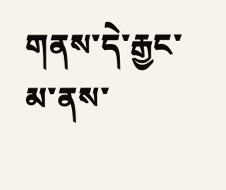གནས་དེ་རྒྱང་མ་ནས་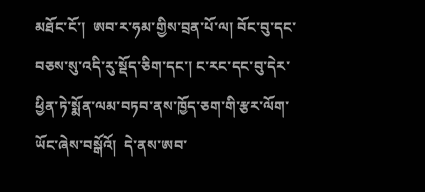མཐོང་ངོ་།  ཨབ་ར་ཧམ་གྱིས་བྲན་པོ་ལ། བོང་བུ་དང་བཅས་སུ་འདི་རུ་སྡོད་ཅིག་དང་། ང་རང་དང་བུ་དེར་ཕྱིན་ཏེ་སྨོན་ལམ་བཏབ་ནས་ཁྱོད་ཅག་གི་རྩར་ལོག་ཡོང་ཞེས་བསྒོའོ།  དེ་ནས་ཨབ་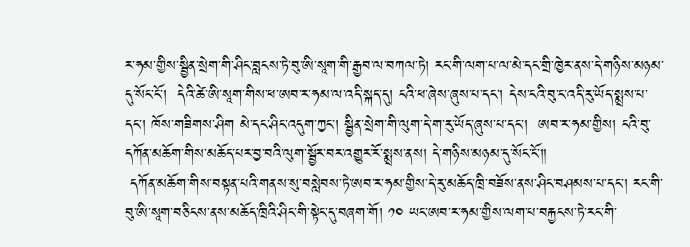ར་ཧམ་གྱིས་སྦྱིན་སྲེག་གི་ཤིང་བླངས་ཏེ་བུ་ཨི་སཱག་གི་རྒྱབ་ལ་བཀལ་ཏེ། རང་གི་ལག་པ་ལ་མེ་དང་གྲི་ཁྱེར་ནས་དེ་གཉིས་མཉམ་དུ་སོང་ངོ་།  དེའི་ཚེ་ཨི་སཱག་གིས་ཕ་ཨབ་ར་ཧམ་ལ་འདི་སྐད་དུ། ངའི་ཕ་ཞེས་ཞུས་པ་དང་། དེས་ངའི་བུ་ང་འདི་རུ་ཡོད་སྨྲས་པ་དང་། ཁོས་གཟིགས་ཤིག མེ་དང་ཤིང་འདུག་ཀྱང་། སྦྱིན་སྲེག་གི་ལུག་དེ་ག་རུ་ཡོད་ཞུས་པ་དང་།  ཨབ་ར་ཧམ་གྱིས། ངའི་བུ་དཀོན་མཆོག་གིས་མཆོད་པར་བྱ་བའི་ལུག་སྦྱོར་བར་འགྱུར་རོ་སྨྲས་ནས། དེ་གཉིས་མཉམ་དུ་སོང་ངོ་༎
 དཀོན་མཆོག་གིས་བསྟན་པའི་གནས་སུ་བསླེབས་ཏེ་ཨབ་ར་ཧམ་གྱིས་དེ་རུ་མཆོད་ཁྲི་བཟོས་ནས་ཤིང་བཤམས་པ་དང་། རང་གི་བུ་ཨི་སཱག་བཅིངས་ནས་མཆོད་ཁྲིའི་ཤིང་གི་སྟེང་དུ་བཞག་གོ། ༡༠ ཡང་ཨབ་ར་ཧམ་གྱིས་ལག་པ་བརྐྱངས་ཏེ་རང་གི་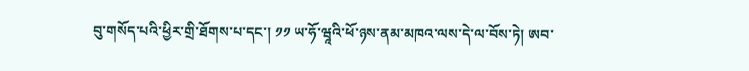བུ་གསོད་པའི་ཕྱིར་གྲི་ཐོགས་པ་དང་། ༡༡ ཡ་ཧོ་ཝཱའི་ཕོ་ཉས་ནམ་མཁའ་ལས་དེ་ལ་བོས་ཏེ། ཨབ་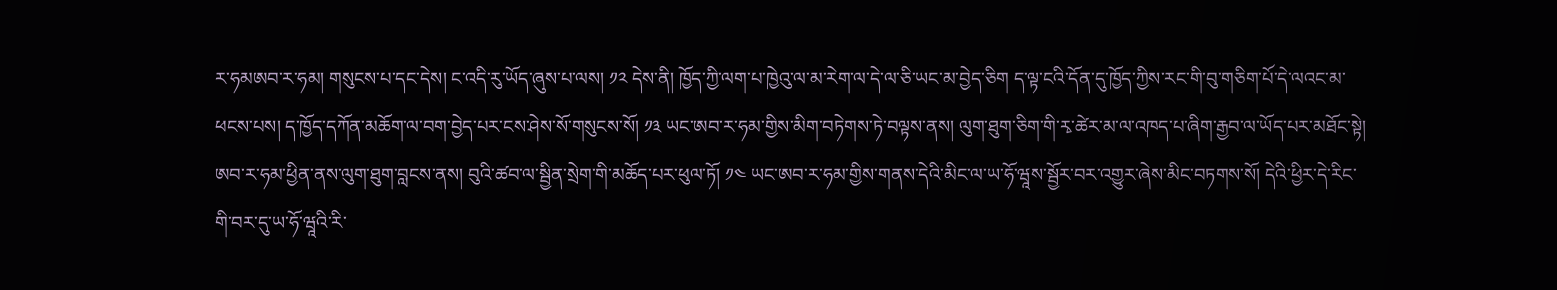ར་ཧམཨབ་ར་ཧམ། གསུངས་པ་དང་དེས། ང་འདི་རུ་ཡོད་ཞུས་པ་ལས། ༡༢ དེས་ནི། ཁྱོད་ཀྱི་ལག་པ་ཁྱེའུ་ལ་མ་རེག་ལ་དེ་ལ་ཅི་ཡང་མ་བྱེད་ཅིག ད་ལྟ་ངའི་དོན་དུ་ཁྱོད་ཀྱིས་རང་གི་བུ་གཅིག་པོ་དེ་ལའང་མ་ཕངས་པས། ད་ཁྱོད་དཀོན་མཆོག་ལ་བག་བྱེད་པར་ངས་ཤེས་སོ་གསུངས་སོ། ༡༣ ཡང་ཨབ་ར་ཧམ་གྱིས་མིག་བཏེགས་ཏེ་བལྟས་ནས། ལུག་ཐུག་ཅིག་གི་རྭ་ཚེར་མ་ལ་འཁད་པ་ཞིག་རྒྱབ་ལ་ཡོད་པར་མཐོང་སྟེ། ཨབ་ར་ཧམ་ཕྱིན་ནས་ལུག་ཐུག་བླངས་ནས། བུའི་ཚབ་ལ་སྦྱིན་སྲེག་གི་མཆོད་པར་ཕུལ་ཏོ། ༡༤ ཡང་ཨབ་ར་ཧམ་གྱིས་གནས་དེའི་མིང་ལ་ཡ་ཧོ་ཝཱས་སྦྱོར་བར་འགྱུར་ཞེས་མིང་བཏགས་སོ། དེའི་ཕྱིར་དེ་རིང་གི་བར་དུ་ཡ་ཧོ་ཝཱའི་རི་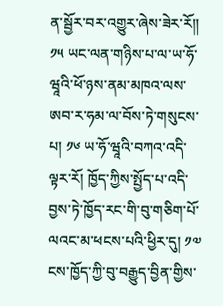ན་སྦྱོར་བར་འགྱུར་ཞེས་ཟེར་རོ༎
༡༥ ཡང་ལན་གཉིས་པ་ལ་ཡ་ཧོ་ཝཱའི་ཕོ་ཉས་ནམ་མཁའ་ལས་ཨབ་ར་ཧམ་ལ་བོས་ཏེ་གསུངས་པ། ༡༦ ཡ་ཧོ་ཝཱའི་བཀའ་འདི་ལྟར་རོ། ཁྱོད་ཀྱིས་སྤྱོད་པ་འདི་བྱས་ཏེ་ཁྱོད་རང་གི་བུ་གཅིག་པོ་ལའང་མ་ཕངས་པའི་ཕྱིར་དུ། ༡༧ ངས་ཁྱོད་ཀྱི་བུ་བརྒྱུད་བྱིན་གྱིས་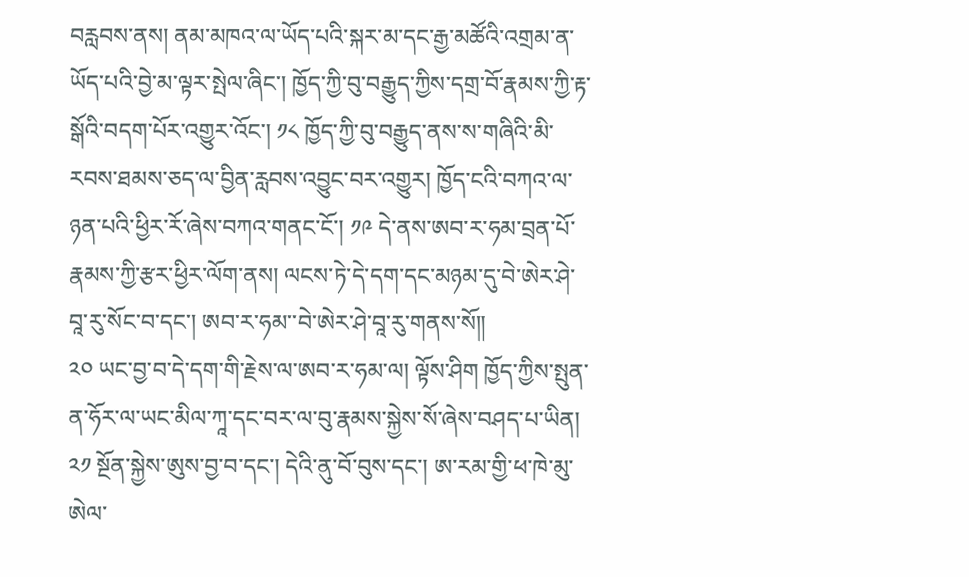བརླབས་ནས། ནམ་མཁའ་ལ་ཡོད་པའི་སྐར་མ་དང་རྒྱ་མཚོའི་འགྲམ་ན་ཡོད་པའི་བྱེ་མ་ལྟར་སྤེལ་ཞིང་། ཁྱོད་ཀྱི་བུ་བརྒྱུད་ཀྱིས་དགྲ་བོ་རྣམས་ཀྱི་རྟ་སྒོའི་བདག་པོར་འགྱུར་འོང་། ༡༨ ཁྱོད་ཀྱི་བུ་བརྒྱུད་ནས་ས་གཞིའི་མི་རབས་ཐམས་ཅད་ལ་བྱིན་རླབས་འབྱུང་བར་འགྱུར། ཁྱོད་ངའི་བཀའ་ལ་ཉན་པའི་ཕྱིར་རོ་ཞེས་བཀའ་གནང་ངོ་། ༡༩ དེ་ནས་ཨབ་ར་ཧམ་བྲན་པོ་རྣམས་ཀྱི་རྩར་ཕྱིར་ལོག་ནས། ལངས་ཏེ་དེ་དག་དང་མཉམ་དུ་བེ་ཨེར་ཤེ་བཱ་རུ་སོང་བ་དང་། ཨབ་ར་ཧམ་་བེ་ཨེར་ཤེ་བཱ་རུ་གནས་སོ༎
༢༠ ཡང་བྱ་བ་དེ་དག་གི་རྗེས་ལ་ཨབ་ར་ཧམ་ལ། ལྟོས་ཤིག ཁྱོད་ཀྱིས་སྤུན་ན་ཧོར་ལ་ཡང་མིལ་ཀཱ་དང་བར་ལ་བུ་རྣམས་སྐྱེས་སོ་ཞེས་བཤད་པ་ཡིན། ༢༡ སྔོན་སྐྱེས་ཨུས་བྱ་བ་དང་། དེའི་ནུ་བོ་བུས་དང་། ཨ་རམ་གྱི་ཕ་ཁེ་མུ་ཨེལ་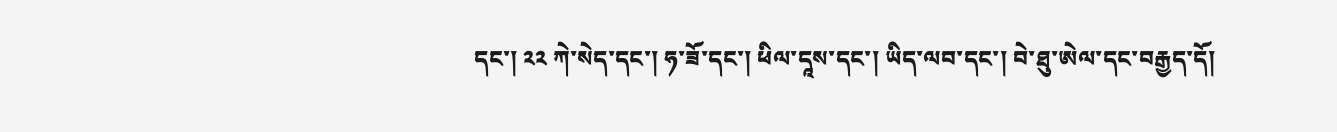དང་། ༢༢ ཀེ་སེད་དང་། ཧ་ཟོ་དང་། ཕིལ་དཱས་དང་། ཡིད་ལབ་དང་། བེ་ཐུ་ཨེལ་དང་བརྒྱད་དོ།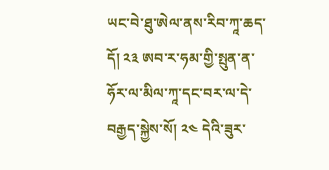ཡང་བེ་ཐུ་ཨེལ་ནས་རིབ་ཀཱ་ཆད་དོ། ༢༣ ཨབ་ར་ཧམ་གྱི་སྤུན་ན་ཧོར་ལ་མིལ་ཀཱ་དང་བར་ལ་དེ་བརྒྱད་སྐྱེས་སོ། ༢༤ དེའི་ཟུར་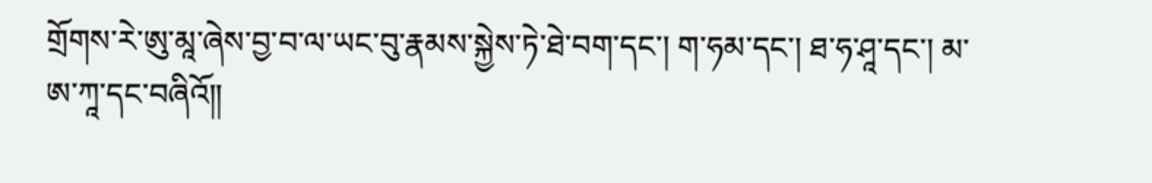གྲོགས་རེ་ཨུ་མཱ་ཞེས་བྱ་བ་ལ་ཡང་བུ་རྣམས་སྐྱེས་ཏེ་ཐེ་བག་དང་། ག་ཧམ་དང་། ཐ་ཧ་ཤཱ་དང་། མ་ཨ་ཀཱ་དང་བཞིའོ༎